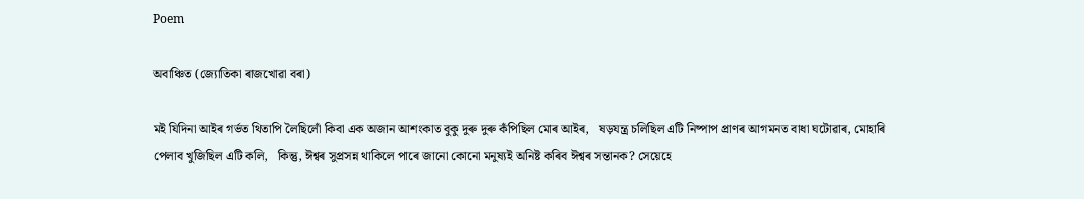Poem

অবাঞ্চিত (জ্যোতিকা ৰাজখোৱা বৰা)

মই যিদিনা আইৰ গৰ্ভত থিতাপি লৈছিলোঁ কিবা এক অজান আশংকাত বুকু দুৰু দুৰু কঁপিছিল মোৰ আইৰ,   ষড়যন্ত্ৰ চলিছিল এটি নিষ্পাপ প্ৰাণৰ আগমনত বাধা ঘটোৱাৰ, মোহাৰি পেলাব খুজিছিল এটি কলি,   কিন্তু, ঈশ্বৰ সুপ্ৰসন্ন থাকিলে পাৰে জানো কোনো মনুষ্যই অনিষ্ট কৰিব ঈশ্বৰ সন্তানক? সেয়েহে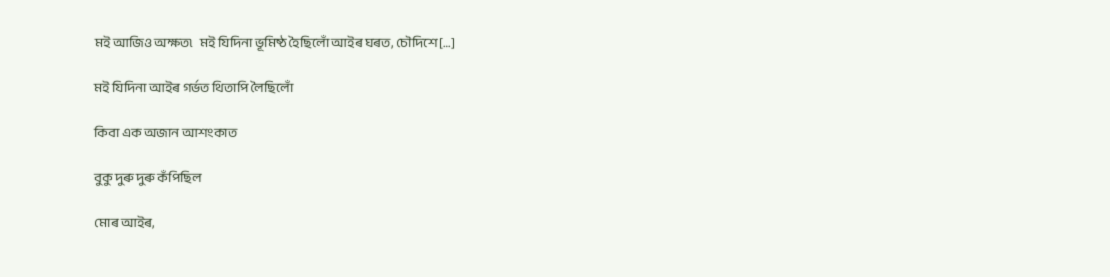মই আজিও অক্ষত৷   মই যিদিনা ভূমিষ্ঠ হৈছিলোঁ আইৰ ঘৰত, চৌদিশে […]

মই যিদিনা আইৰ গৰ্ভত থিতাপি লৈছিলোঁ

কিবা এক অজান আশংকাত

বুকু দুৰু দুৰু কঁপিছিল

মোৰ আইৰ,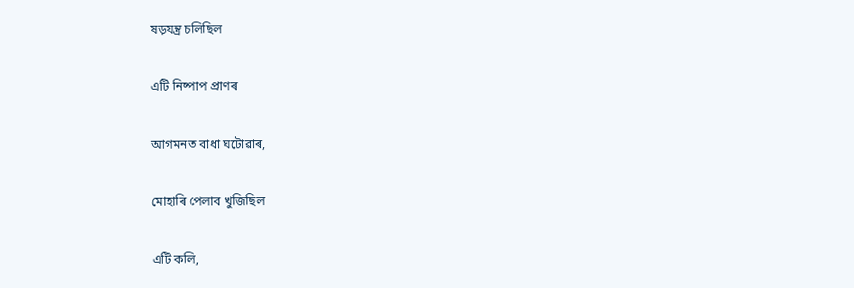ষড়যন্ত্ৰ চলিছিল

এটি নিষ্পাপ প্ৰাণৰ

আগমনত বাধা ঘটোৱাৰ,

মোহাৰি পেলাব খুজিছিল

এটি কলি,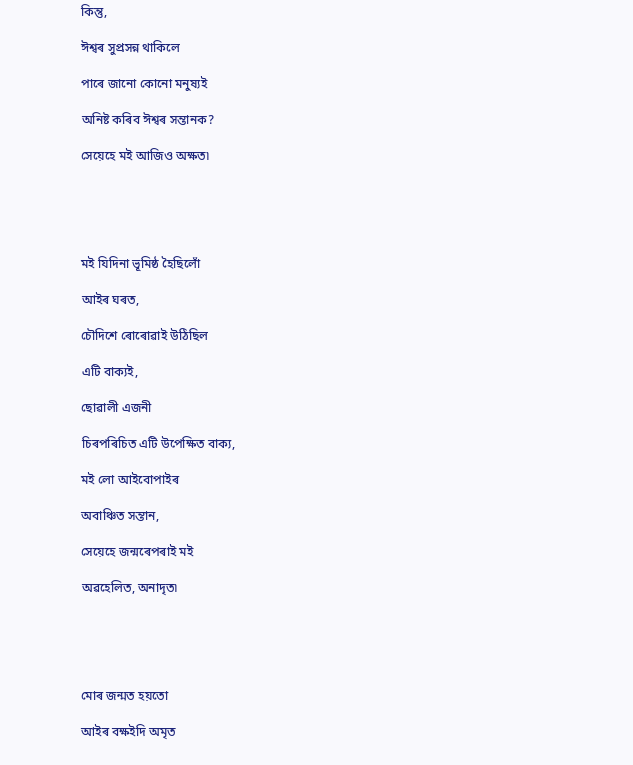কিন্তু,

ঈশ্বৰ সুপ্ৰসন্ন থাকিলে

পাৰে জানো কোনো মনুষ্যই

অনিষ্ট কৰিব ঈশ্বৰ সন্তানক?

সেয়েহে মই আজিও অক্ষত৷





মই যিদিনা ভূমিষ্ঠ হৈছিলোঁ

আইৰ ঘৰত,

চৌদিশে ৰোৰোৱাই উঠিছিল

এটি বাক্যই,

ছোৱালী এজনী

চিৰপৰিচিত এটি উপেক্ষিত বাক্য,

মই লো আইবোপাইৰ

অবাঞ্চিত সন্তান,

সেয়েহে জন্মৰেপৰাই মই

অৱহেলিত, অনাদৃত৷





মোৰ জন্মত হয়তো

আইৰ বক্ষইদি অমৃত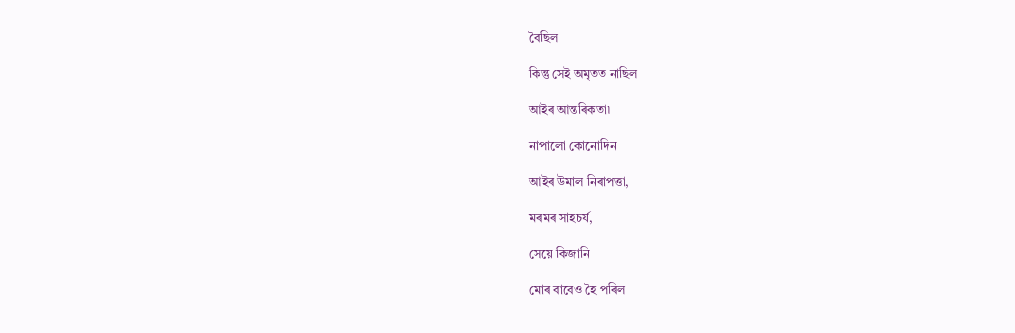বৈছিল

কিন্তু সেই অমৃতত নাছিল

আইৰ আন্তৰিকতা৷

নাপালো কোনোদিন

আইৰ উমাল নিৰাপত্তা,

মৰমৰ সাহচৰ্য,

সেয়ে কিজানি

মোৰ বাবেও হৈ পৰিল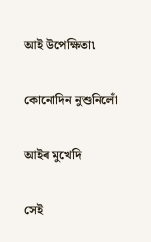আই উপেক্ষিতা৷

কোনোদিন নুশুনিলোঁ

আইৰ মুখেদি

সেই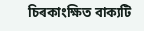চিৰকাংক্ষিত বাক্যটি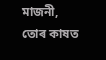মাজনী, তোৰ কাষত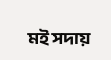মই সদায়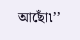আছোঁ৷’’